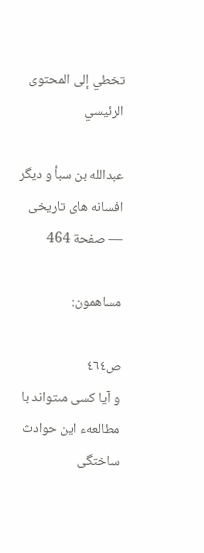تخطي إلى المحتوى الرئيسي

عبدالله بن سبأ و ديگر افسانه هاى تاريخى — صفحة 464

مساهمون:

ص٤٦٤
و آيا كسى مىتواند با مطالعهء اين حوادث ساختگى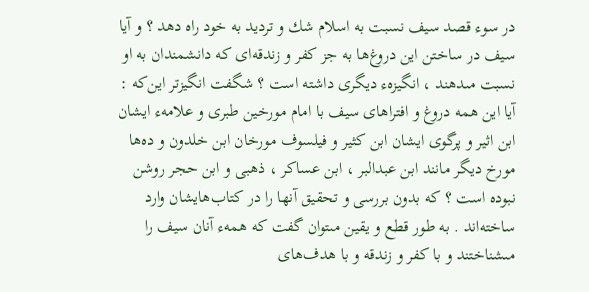در سوء قصد سيف نسبت به اسلام شك و ترديد به خود راه دهد ؟ و آيا سيف در ساختن اين دروغ‌ها به جز كفر و زندقه‌اى كه دانشمندان به او نسبت مىدهند ، انگيزهء ديگرى داشته است ؟ شگفت انگيزتر اين‌كه : آيا اين همه دروغ و افتراهاى سيف با امام مورخين طبرى و علامهء ايشان ابن اثير و پرگوى ايشان ابن كثير و فيلسوف مورخان ابن خلدون و ده‌ها مورخ ديگر مانند ابن عبدالبر ، ابن عساكر ، ذهبى و ابن حجر روشن نبوده است ؟ كه بدون بررسى و تحقيق آنها را در كتاب‌هايشان وارد ساخته‌اند . به طور قطع و يقين مىتوان گفت كه همهء آنان سيف را مىشناختند و با كفر و زندقه و با هدف‌هاى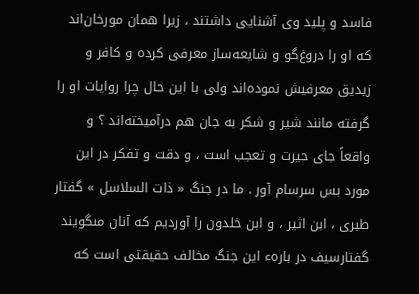فاسد و پليد وى آشنايى داشتند ، زيرا همان مورخان‌اند كه او را دروغ‌گو و شايعه‌ساز معرفى كرده و كافر و زيديق معرفيش نموده‌اند ولى با اين حال چرا روايات او را گرفته مانند شير و شكر به جان هم درآميخته‌اند ؟ و واقعاً جاى حيرت و تعجب است ، و دقت و تفكر در اين مورد بس سرسام آور . ما در جنگ « ذات السلاسل » گفتار طبرى ، ابن اثير ، و ابن خلدون را آورديم كه آنان مىگويند گفتارسيف در بارهء اين جنگ مخالف حقيقتى است كه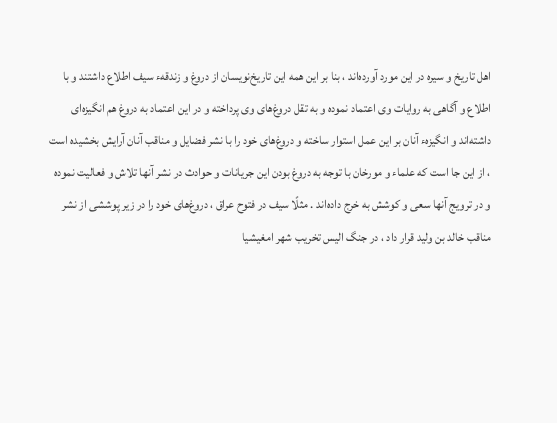اهل تاريخ و سيره در اين مورد آورده‌اند ، بنا بر اين همه اين تاريخ‌نويسان از دروغ و زندقهء سيف اطلاع داشتند و با اطلاع و آگاهى به روايات وى اعتماد نموده و به تقل دروغ‌هاى وى پرداخته و در اين اعتماد به دروغ هم انگيزه‌اى داشته‌اند و انگيزهء آنان بر اين عمل استوار ساخته و دروغ‌هاى خود را با نشر فضايل و مناقب آنان آرايش بخشيده است ، از اين جا است كه علماء و مورخان با توجه به دروغ بودن اين جريانات و حوادث در نشر آنها تلاش و فعاليت نموده و در ترويج آنها سعى و كوشش به خرج داده‌اند . مثلًا سيف در فتوح عراق ، دروغ‌هاى خود را در زير پوششى از نشر مناقب خالد بن وليد قرار داد ، در جنگ اليس تخريب شهر امغيشيا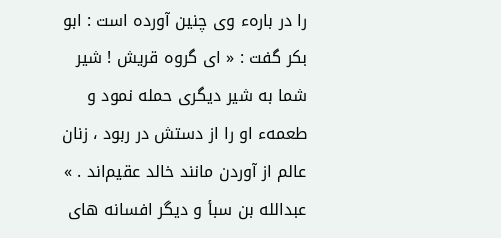را در بارهء وى چنين آورده است : ابو بكر گفت : « اى گروه قريش ! شير شما به شير ديگرى حمله نمود و طعمهء او را از دستش در ربود ، زنان عالم از آوردن مانند خالد عقيم‌اند . »
عبدالله بن سبأ و ديگر افسانه هاى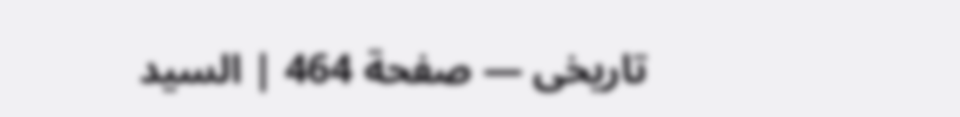تاريخى — صفحة 464 | السيد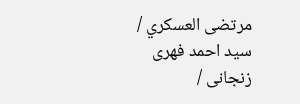مرتضى العسكري / سيد احمد فهرى زنجانى /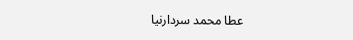عطا محمد سردارنيا